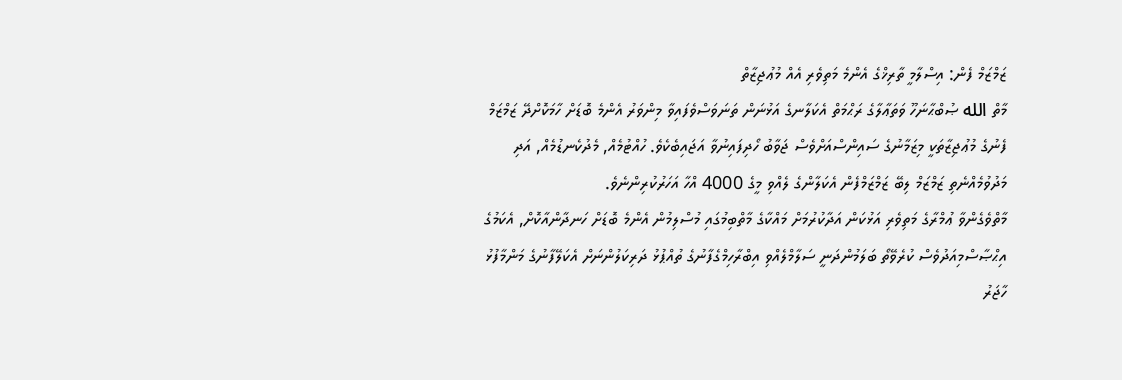ޒަމްޒަމް ފެން: އިސްލާމީ ތާރިޚްގެ އެންމެ މަތިވެރި އެއް މުޢުޖިޒާތް
މާތް الله ޞުބްޙާނަހޫ ވަތަޢާލާގެ ރަޙްމަތް އެކަލާނގެ އަޅުނަން ތަނަވަސްވެފައިވާ މިންވަރު އެންމެ ބޮޑަށް ހާމަކޮށްދޭ ޒަމްޒަމް ފެނުގެ މުޢުޖިޒާތަކީ މިޒަމާނުގެ ސައިންސްއަށްވެސް ޖަވާބު ހޯދިފައިނުވާ އަޖައިބެކެވެ. ހުއްޓުމެއް, މެދުކެނޑުމެއް, އަދި މަދުވުމެއްނެތި ޒަމްޒަމް ލިބޭ ޒަމްޒަމްފެން އެކަލާންގެ ލެއްވި މީގެ 4000 އްހާ އަހަރުކުރިންނެވެ.
މާތްވެގެންވާ ޢުމްރާގެ މަތިވެރި އަޅުކަން އަދާކުރުމަށް މައްކާގެ މާތްބިމުގައި މުސްލިމުން އެންމެ ބޮޑަށް ހަނދާންއާކޮށް, އެކަމުގެ އިޙްޞާސްމިއަދުވެސް ކުރެވޭތޯ ބަލަމުންދަނީ ސަލާމްލެއްވި އިބްރާހިމްގެފާނުގެ ތުއްޕުޅު ދަރިކަލުންނަށް އެކަލޭފާނުގެ މަންމާފުޅު ހާޖަރު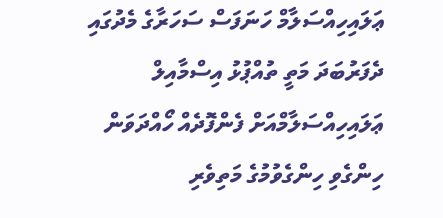ޢަލައިހިއްސަލާމް ހަނަފަސް ސަހަރާގެ މެދުގައި ދެފަރުބަދަ މަތީ ތުއްޕުޅު އިސްމާއިލް ޢަލައިހިއްސަލާމްއަށް ފެންފޮދެއް ހޯއްދަވަން ހިންގެވި ހިންގެވުމުގެ މަތިވެރި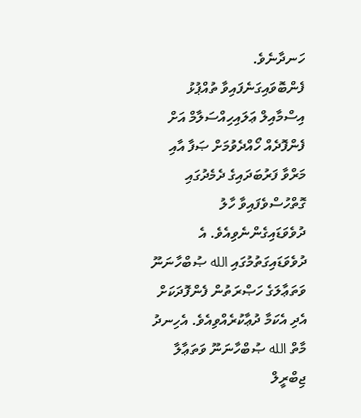ހަނދާނެވެ.
ފެންބޮވައިގަނެފައިވާ ތުއްޕުޅު އިސްމާއިލް ޢަލައިހިއްސަލާމް އަށް ފެންފޮދެއް ހޯއްދެވުމަށް ޞަފާ އާއި މަރްވާ ފަރުބަދައިގެ ދެމެދުގައި ގޮތްހުސްވެފައިވާ ހާލު ދުވެވަޑައިގެންނެވިއެވެ. އެ ދުވެވަޑައިގަތުމުގައި الله ޞުބްހާނަނޫ ވަތަޢާލަގެ ހަޞްރަތުން ފެންފޮދަކަށް އެދި އެކަމާ ދުޢާކުރެއްވިއެވެ. އެހިނދު މާތް الله ޞުބްހާނަނޫ ވަތަޢާލާ ޖިބްރީލް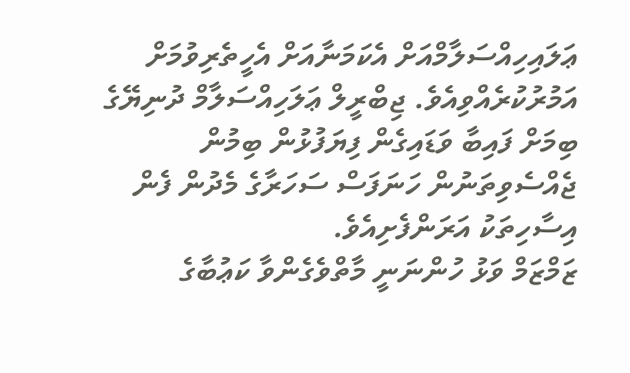ޢަލައިހިއްސަލާމްއަށް އެކަމަނާއަށް އެހީތެރިވުމަށް އަމުރުކުރެއްވިއެވެ. ޖިބްރީލް ޢަލަހިއްސަލާމް ދުނިޔޭގެ ބިމަށް ފައިބާ ވަޑައިގެން ފިޔަފުޅުން ބިމުން ޖެއްސެވިތަނުން ހަނަފަސް ސަހަރާގެ މެދުން ފެން އިސާހިތަކު އަރަންފެށިއެވެ.
ޒަމްޒަމް ވަޅު ހުންނަނީ މާތްވެގެންވާ ކަޢުބާގެ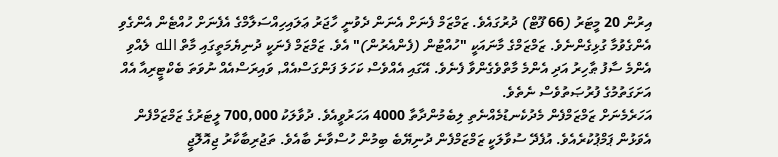އިރުން 20 މީޓަރު (66 ފޫޓް) ދުރުގައެވެ. ޒަމްޒަމް ފެނަށް އެނަން ދެވުނީ ހާޖަރު ޢަލައިހިއްސަލާމްގެ އެފެނަށް ހުއްޓެން އެންގެވި އެންގެވުމާ ގުޅިގެންނެވެ. ޒަމްޒަމްގެ މާނައަކީ "ހުއްޓުން (ފެންއެރުން)" އެވެ. ޒަމްޒަމް ފެނަކީ ދުނިޔެމަތީގައި މާތް الله ލެއްވި އެންމެ ސާފު ޠާހިރު އަދި އެންމެ މާތްވެގެންވާ ފެނެވެ. އޭގައި އެއްވެސް ކަހަލަ ފަންގަސްއެއް, ވައިރަސްއެއް ނުވަތަ ބެކްޓީރިއާ އެއް އަށަގަތުމުގެ ފުރުޞަތުވެސް ނެތެވެ.
އަހަރެމެނަށް ޒަމްޒަމްފެން މެދުކެނޑުމެއްނެތި ލިބެމުންދާތާ 4000 އަހަރުވީއެވެ. ދުވާލަކު 700,000 ލީޓަރުގެ ޒަމްޒަމްފެން އެވަޅުން ޕަމްޕުކުރެއެވެ. އުފެދޭ ސުވާލަކީ ޒަމްޒަމްފެން ދުނިޔޭބެ ބިމުން ހުސްވާނެ ބާއެވެ. ތަޖުރިބާކާރު ޖިއޮލޮޖީ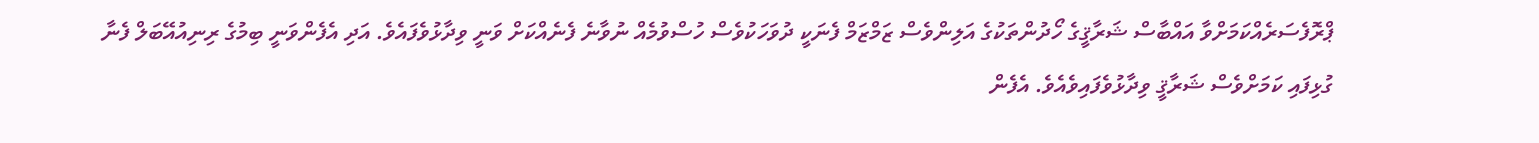ޕްރޮފެސަރެއްކަމަށްވާ އައްބާސް ޝަރާޤީގެ ހޯދުންތަކުގެ އަލިންވެސް ޒަމްޒަމް ފެނަކީ ދުވަހަކުވެސް ހުސްވުމެއް ނުވާނެ ފެނެއްކަށް ވަނީ ވިދާޅުވެފައެވެ. އަދި އެފެންވަނީ ބިމުގެ ރިނިއުއޭބަލް ފެނާ ގުޅިފައި ކަމަށްވެސް ޝަރާޤީ ވިދާޅުވެފައިވެއެވެ. އެފެން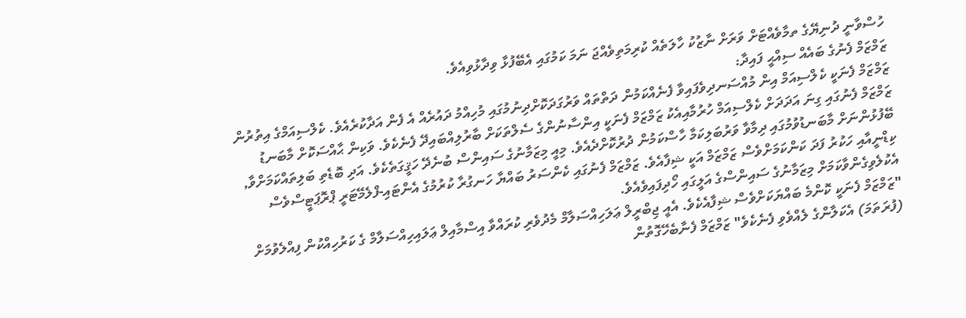ހުސްވާނީ ދުނިޔޭގެ ތމާވެއްޓަށް ވަރަށް ނާޒުކު ހާލަތެއް ކުރިމަތިވެއްޖަ ނަމަ ކަމުގައި އެބޭފުޅާ ވިދާޅުވިއެވެ.
ޒަމްޒަމް ފެނުގެ ބައެއް ސިއްޙީ ފައިދާ:
ޒަމްޒަމް ފެނަކީ ކެލްސިއަމް އިން މުއްސަނދިވެފައިވާ ފެނެއްކަމުން ދަތްތައް ވަރުގަދަކޮށްދިނުމުގައި މުހިއްމު ދައުރެއް އެ ފެން އަދާކުރެއެވެ. ކެލްސިއަމްގެ އިތުރުން ޒަމްޒަމް ފެނުގައި ގިނަ އަދަދަށް ކެލްސިއަމް ހުރުމާއިއެކު ޒަމްޒަމް ފެނަކީ އިންސާނުންގެ ސެލްތަކަށް ބާރުލިއްބައިދޭ ފެނެކެވެ. ވަކިން ޙާއްސަކޮށް މާބަނޑު ބޭފުޅުންނަށް މާބަނޑުވުމުގައި ދިމާވާ ވަރުބަލިކަމާ ހާސްކަމުން ދުރުކޮށްދެއެވެ. މިއީ މިޒަމާނުގެ ސައިންސް ބުނެދޭ ހަޤީގަތެކެވެ. އަދި ބޮޑެތި ބަލިތައްކަމަށްވާ, ކިޑްނީއާއި ހަކުރު ފަދަ ކަންކަމަށްވެސް ޒަމްޒަމް އަކީ ޝިފާއެވެ. ޒަމްޒަމް ފެނުގައި ކެންސަރު ބައްޔާ ހަނގުރާ ކުރުމުގެ އެންޓައި-ފްލެމޭޓަރީ ޕްރޮޕަޓީސްވެސް އެކުލެވިގެންވާކަމަށް މިޒަމާނުގެ ސައިންސްގެ އަލީގައި ހޯދިފައިވެއެވެ.
"ޒަމްޒަމް ފެނަކީ ކޮންމެ ބައްޔަކަށްވެސް ޝިފާއެކެވެ. އެއީ ޖިބްރީލް ޢަލަހިއްސަލާމް މެދުވެރި ކުރައްވާ އިސްމާއިލް ޢަލައިހިއްސަލާމް ގެ ކަރުހިއްކުން ފިއްލެވުމަށް (ފުރަތަމަ) އެކަލާންގެ ލެއްވެވި ފެނެކެވެ" ޒަމްޒަމް ފެނާބެހޭގޮތުން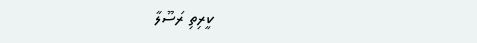ކީރިތި ރަސޫލާ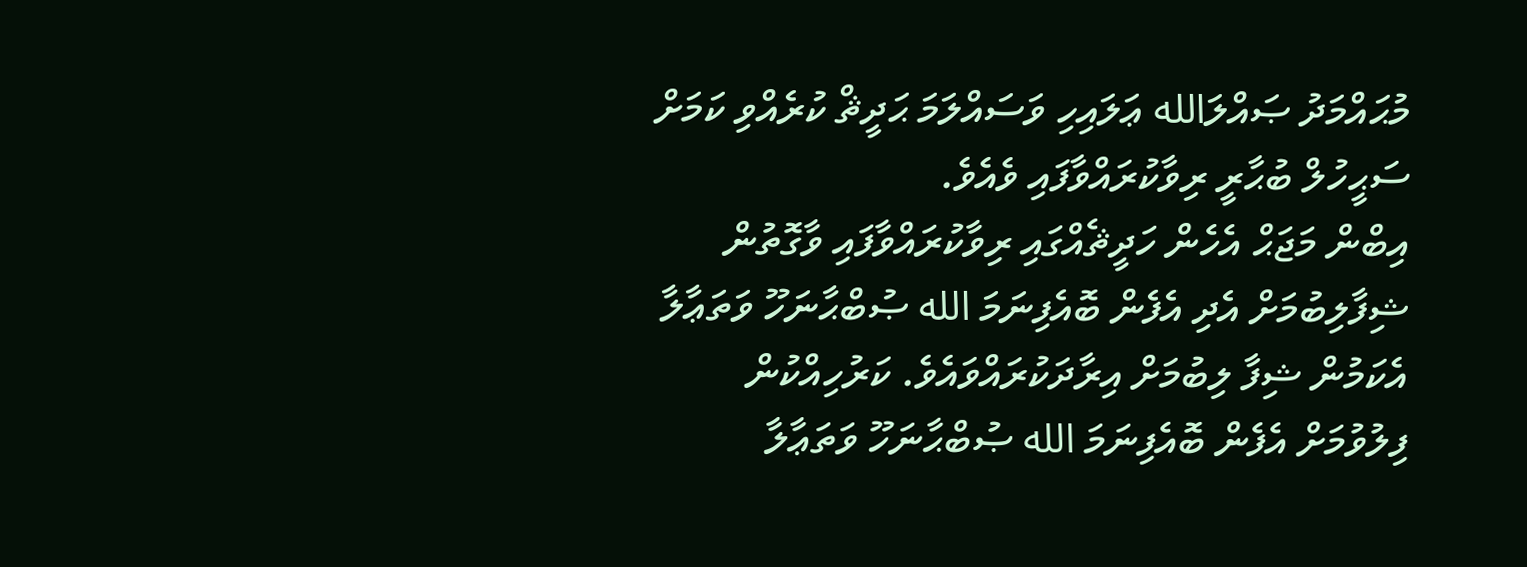މުޙައްމަދު ޞައްލަالله ޢަލައިހި ވަސައްލަމަ ޙަދީޘް ކުރެއްވި ކަމަށް ސަޙީހުލް ބުޙާރީ ރިވާކުރައްވާފައި ވެއެވެ.
އިބްން މަޖަޙް އެހެން ހަދީޘެއްގައި ރިވާކުރައްވާފައި ވާގޮތުން ޝިފާލިބުމަށް އެދި އެފެން ބޮއެފިނަމަ الله ޞުބްޙާނަހޫ ވަތަޢާލާ އެކަމުން ޝިފާ ލިބުމަށް އިރާދަކުރައްވައެވެ. ކަރުހިއްކުން ފިލުވުމަށް އެފެން ބޮއެފިނަމަ الله ޞުބްޙާނަހޫ ވަތަޢާލާ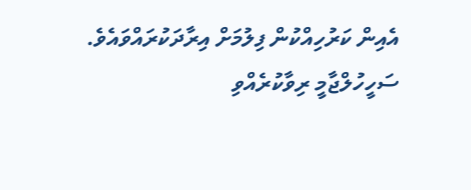އެއިން ކަރުހިއްކުން ފިލުމަށް އިރާދަކުރައްވައެވެ.
ސަހީހުލްޖާމީ ރިވާކުރެއްވި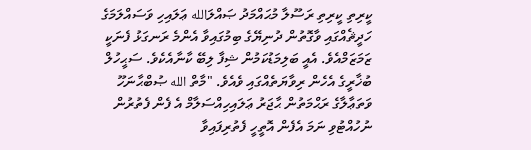ކީރިތި ކީރިތި ރަސޫލާ މުޙައްމަދު ޞައްލަالله ޢަލައިހި ވަސައްލަމަގެ ހަދީޘެއްގައި ވާގޮތުން ދުނިޔޭގެ ބިމުގައިވާ އެންމެ ރަނގަޅު ފެނަކީ ޒަމަޒަމްއެވެ. އެއީ ބަލިމަޑުކަމުން ޝިފާ ލިބޭ ކާނާއެކެވެ. ސަޙީހުލް ބުޚާރީގެ އެހެން ރިވާޔަތެއްގައި ވެއެވެ. "މާތް الله ޞުބްޙާނަހޫ ވަތަޢާލާގެ ރަޙްމަތުން ޙާޖަރު ޢަލައިހިއްސަލާމް އެ ފެން ފެތުރުން ނުހުއްޓުވި ނަމަ އެފެން އޮތީހީ ފެތުރިފައިވާ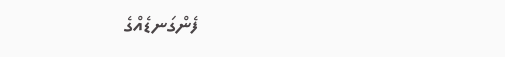ފެންގަނޑެއްގެ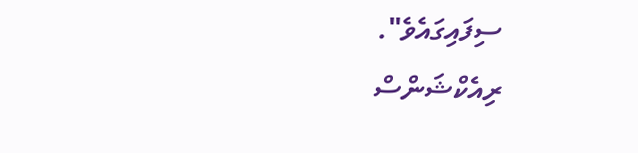ސިފައިގައެވެ".
ރިއެކްޝަންސް